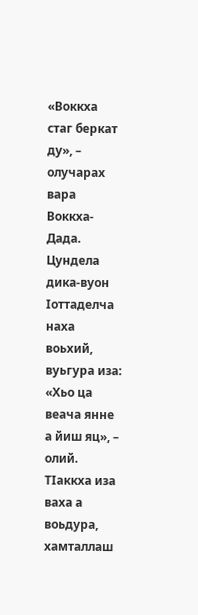«Воккха стаг беркат ду», – олучарах вара Воккха-Дада. Цундела дика-вуон Iоттаделча наха воьхий, вуьгура иза: «Хьо ца веача янне а йиш яц», – олий. ТIаккха иза ваха а воьдура, хамталлаш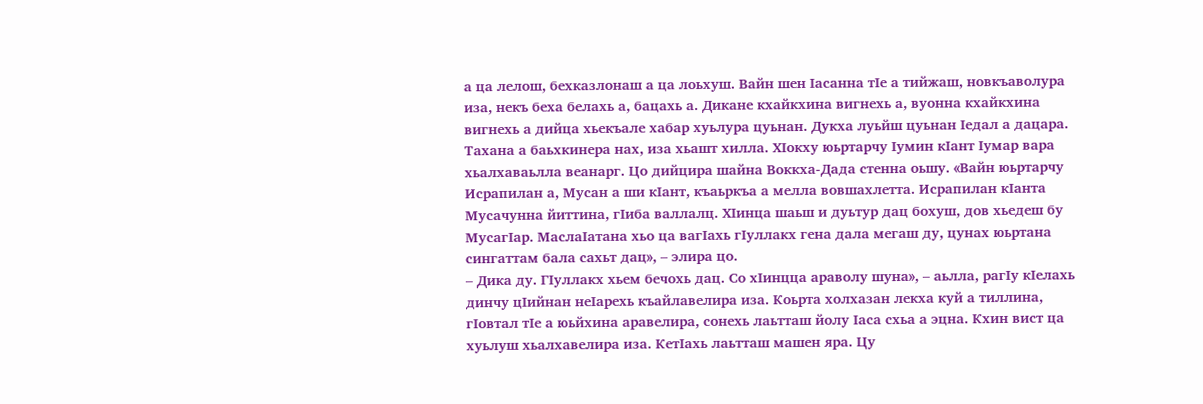а ца лелош, бехказлонаш а ца лоьхуш. Вайн шен Iасанна тIе а тийжаш, новкъаволура иза, некъ беха белахь а, бацахь а. Дикане кхайкхина вигнехь а, вуонна кхайкхина вигнехь а дийца хьекъале хабар хуьлура цуьнан. Дукха луьйш цуьнан Iедал а дацара.
Тахана а баьхкинера нах, иза хьашт хилла. ХIокху юьртарчу Iумин кIант Iумар вара хьалхаваьлла веанарг. Цо дийцира шайна Воккха-Дада стенна оьшу. «Вайн юьртарчу Исрапилан а, Мусан а ши кIант, къаьркъа а мелла вовшахлетта. Исрапилан кIанта Мусачунна йиттина, гIиба валлалц. ХIинца шаьш и дуьтур дац бохуш, дов хьедеш бу МусагIар. МаслаIатана хьо ца вагIахь гIуллакх гена дала мегаш ду, цунах юьртана сингаттам бала сахьт дац», – элира цо.
– Дика ду. ГIуллакх хьем бечохь дац. Со хIинцца араволу шуна», – аьлла, рагIу кIелахь динчу цIийнан неIарехь къайлавелира иза. Коьрта холхазан лекха куй а тиллина, гIовтал тIе а юьйхина аравелира, сонехь лаьтташ йолу Iаса схьа а эцна. Кхин вист ца хуьлуш хьалхавелира иза. КетIахь лаьтташ машен яра. Цу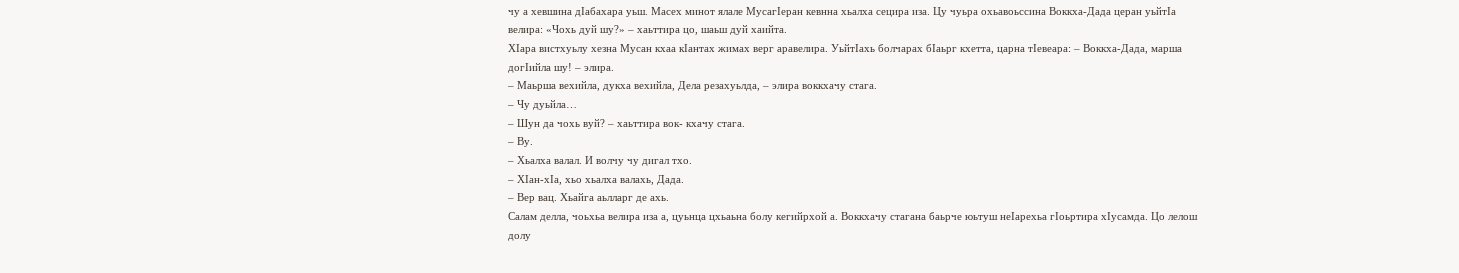чу а хевшина дIабахара уьш. Масех минот ялале МусагIеран кевнна хьалха сецира иза. Цу чуьра охьавоьссина Воккха-Дада церан уьйтIа велира: «Чохь дуй шу?» – хаьттира цо, шаьш дуй хаийта.
ХIара вистхуьлу хезна Мусан кхаа кIантах жимах верг аравелира. УьйтIахь болчарах бIаьрг кхетта, царна тIевеара: – Воккха-Дада, марша догIийла шу! – элира.
– Маьрша вехийла, дукха вехийла, Дела резахуьлда, – элира воккхачу стага.
– Чу дуьйла…
– Шун да чохь вуй? – хаьттира вок- кхачу стага.
– Ву.
– Хьалха валал. И волчу чу дигал тхо.
– ХIан-хIа, хьо хьалха валахь, Дада.
– Вер вац. Хьайга аьлларг де ахь.
Салам делла, чоьхьа велира иза а, цуьнца цхьаьна болу кегийрхой а. Воккхачу стагана баьрче юьтуш неIарехьа гIоьртира хIусамда. Цо лелош долу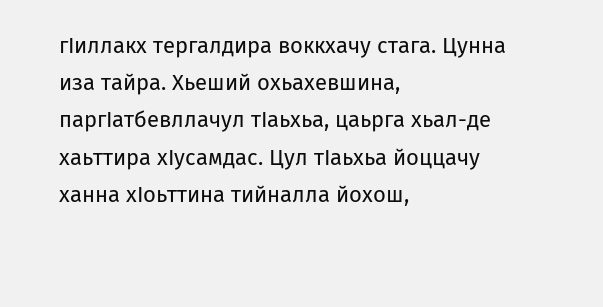гIиллакх тергалдира воккхачу стага. Цунна иза тайра. Хьеший охьахевшина, паргIатбевллачул тIаьхьа, цаьрга хьал-де хаьттира хIусамдас. Цул тIаьхьа йоццачу ханна хIоьттина тийналла йохош,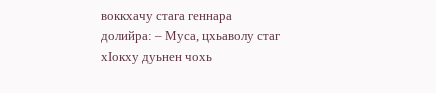воккхачу стага геннара долийра: – Муса, цхьаволу стаг хIокху дуьнен чохь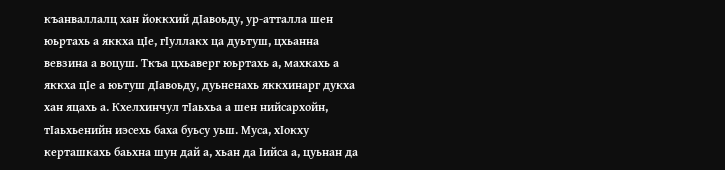къанваллалц хан йоккхий дIавоьду, ур-атталла шен юьртахь а яккха цIе, гIуллакх ца дуьтуш, цхьанна вевзина а воцуш. Ткъа цхьаверг юьртахь а, махкахь а яккха цIе а юьтуш дIавоьду, дуьненахь яккхинарг дукха хан яцахь а. Кхелхинчул тIаьхьа а шен нийсархойн, тIаьхьенийн иэсехь баха буьсу уьш. Муса, хIокху керташкахь баьхна шун дай а, хьан да Iийса а, цуьнан да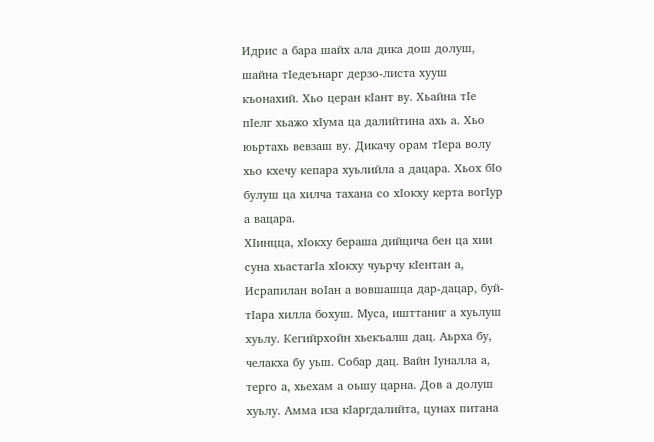Идрис а бара шайх ала дика дош долуш, шайна тIедеънарг дерзо-листа хууш къонахий. Хьо церан кIант ву. Хьайна тIе пIелг хьажо хIума ца далийтина ахь а. Хьо юьртахь вевзаш ву. Дикачу орам тIера волу хьо кхечу кепара хуьлийла а дацара. Хьох бIо булуш ца хилча тахана со хIокху керта вогIур а вацара.
ХIинцца, хIокху бераша дийцича бен ца хии суна хьастагIа хIокху чуьрчу кIентан а, Исрапилан воIан а вовшашца дар-дацар, буй-тIара хилла бохуш. Муса, ишттаниг а хуьлуш хуьлу. Кегийрхойн хьекъалш дац. Аьрха бу, челакха бу уьш. Собар дац. Вайн Iуналла а, терго а, хьехам а оьшу царна. Дов а долуш хуьлу. Амма иза кIаргдалийта, цунах питана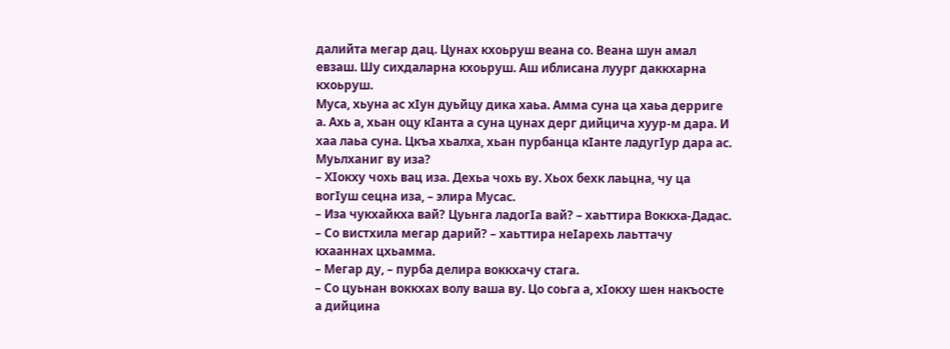далийта мегар дац. Цунах кхоьруш веана со. Веана шун амал евзаш. Шу сихдаларна кхоьруш. Аш иблисана луург даккхарна кхоьруш.
Муса, хьуна ас хIун дуьйцу дика хаьа. Амма суна ца хаьа дерриге а. Ахь а, хьан оцу кIанта а суна цунах дерг дийцича хуур-м дара. И хаа лаьа суна. Цкъа хьалха, хьан пурбанца кIанте ладугIур дара ас. Муьлханиг ву иза?
– ХIокху чохь вац иза. Дехьа чохь ву. Хьох бехк лаьцна, чу ца вогIуш сецна иза, – элира Мусас.
– Иза чукхайкха вай? Цуьнга ладогIа вай? – хаьттира Воккха-Дадас.
– Со вистхила мегар дарий? – хаьттира неIарехь лаьттачу кхааннах цхьамма.
– Мегар ду, – пурба делира воккхачу стага.
– Со цуьнан воккхах волу ваша ву. Цо соьга а, хIокху шен накъосте а дийцина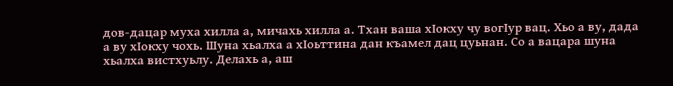дов-дацар муха хилла а, мичахь хилла а. Тхан ваша хIокху чу вогIур вац. Хьо а ву, дада а ву хIокху чохь. Шуна хьалха а хIоьттина дан къамел дац цуьнан. Со а вацара шуна хьалха вистхуьлу. Делахь а, аш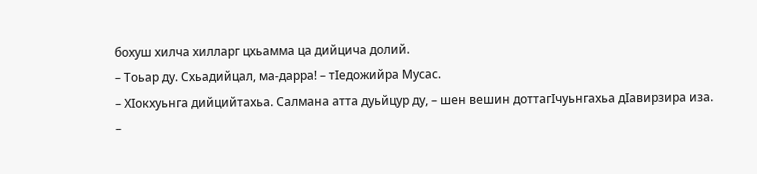бохуш хилча хилларг цхьамма ца дийцича долий.
– Тоьар ду. Схьадийцал, ма-дарра! – тIедожийра Мусас.
– ХIокхуьнга дийцийтахьа. Салмана атта дуьйцур ду, – шен вешин доттагIчуьнгахьа дIавирзира иза.
–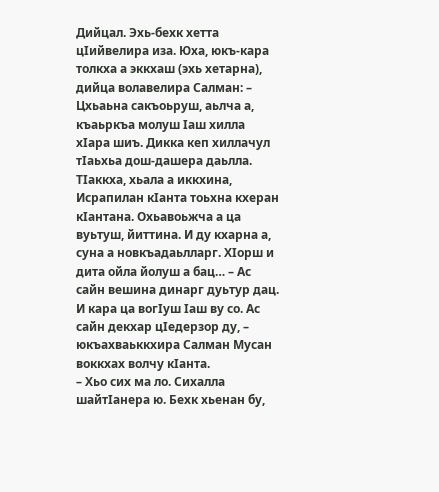Дийцал. Эхь-бехк хетта цIийвелира иза. Юха, юкъ-кара толкха а эккхаш (эхь хетарна), дийца волавелира Салман: – Цхьаьна сакъоьруш, аьлча а, къаьркъа молуш Iаш хилла хIара шиъ. Дикка кеп хиллачул тIаьхьа дош-дашера даьлла. ТIаккха, хьала а иккхина, Исрапилан кIанта тоьхна кхеран кIантана. Охьавоьжча а ца вуьтуш, йиттина. И ду кхарна а, суна а новкъадаьлларг. ХIорш и дита ойла йолуш а бац… – Ас сайн вешина динарг дуьтур дац. И кара ца вогIуш Iаш ву со. Ас сайн декхар цIедерзор ду, – юкъахваьккхира Салман Мусан воккхах волчу кIанта.
– Хьо сих ма ло. Сихалла шайтIанера ю. Бехк хьенан бу,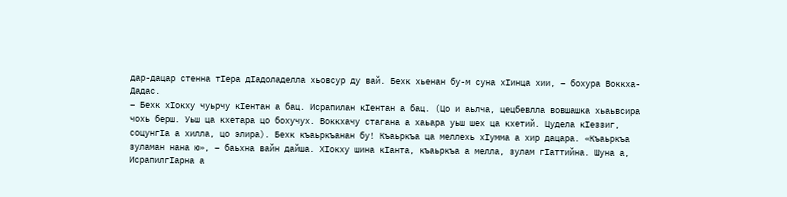дар-дацар стенна тIера дIадоладелла хьовсур ду вай. Бехк хьенан бу-м суна хIинца хии, – бохура Воккха-Дадас.
– Бехк хIокху чуьрчу кIентан а бац. Исрапилан кIентан а бац. (Цо и аьлча, цецбевлла вовшашка хьаьвсира чохь берш. Уьш ца кхетара цо бохучух. Воккхачу стагана а хаьара уьш шех ца кхетий. Цудела кIеззиг, соцунгIа а хилла, цо элира). Бехк къаьркъанан бу! Къаьркъа ца меллехь хIумма а хир дацара. «Къаьркъа зуламан нана ю», – баьхна вайн дайша. ХIокху шина кIанта, къаьркъа а мелла, зулам гIаттийна. Шуна а, ИсрапилгIарна а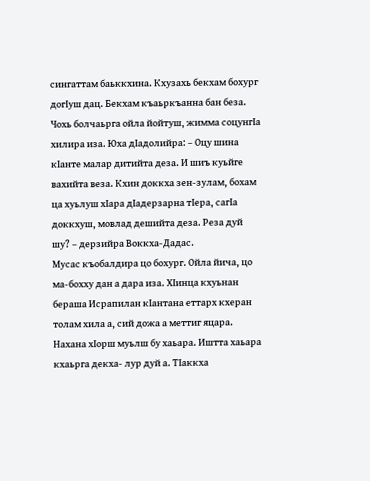сингаттам баьккхина. Кхузахь бекхам бохург догIуш дац. Бекхам къаьркъанна бан беза. Чохь болчаьрга ойла йойтуш, жимма соцунгIа хилира иза. Юха дIадолийра: – Оцу шина кIанте малар дитийта деза. И шиъ куьйге вахийта веза. Кхин доккха зен-зулам, бохам ца хуьлуш хIара дIадерзарна тIера, сагIа доккхуш, мовлад дешийта деза. Реза дуй шу? – дерзийра Воккха-Дадас.
Мусас къобалдира цо бохург. Ойла йича, цо ма-бохху дан а дара иза. ХIинца кхуьнан бераша Исрапилан кIантана еттарх кхеран толам хила а, сий дожа а меттиг яцара. Нахана хIорш муьлш бу хаьара. Иштта хаьара кхаьрга декха- лур дуй а. ТIаккха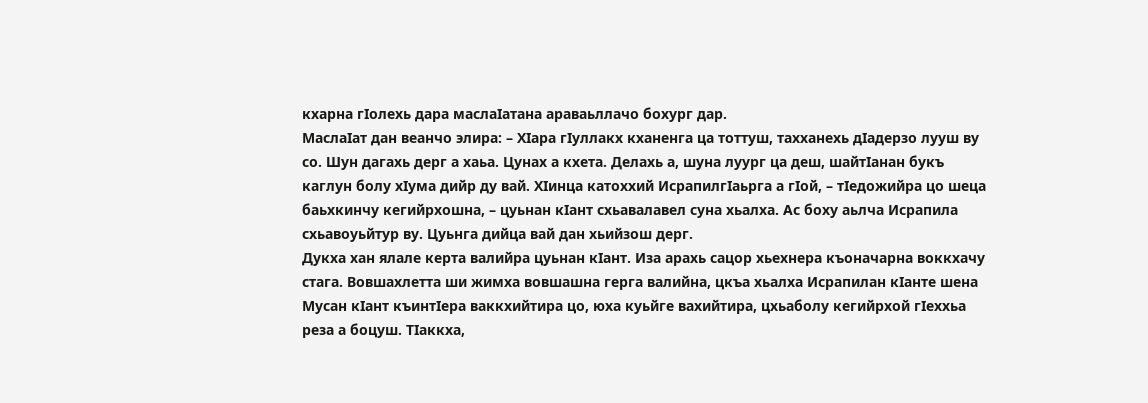кхарна гIолехь дара маслаIатана араваьллачо бохург дар.
МаслаIат дан веанчо элира: – ХIара гIуллакх кханенга ца тоттуш, тахханехь дIадерзо лууш ву со. Шун дагахь дерг а хаьа. Цунах а кхета. Делахь а, шуна луург ца деш, шайтIанан букъ каглун болу хIума дийр ду вай. ХIинца катоххий ИсрапилгIаьрга а гIой, – тIедожийра цо шеца баьхкинчу кегийрхошна, – цуьнан кIант схьавалавел суна хьалха. Ас боху аьлча Исрапила схьавоуьйтур ву. Цуьнга дийца вай дан хьийзош дерг.
Дукха хан ялале керта валийра цуьнан кIант. Иза арахь сацор хьехнера къоначарна воккхачу стага. Вовшахлетта ши жимха вовшашна герга валийна, цкъа хьалха Исрапилан кIанте шена Мусан кIант къинтIера ваккхийтира цо, юха куьйге вахийтира, цхьаболу кегийрхой гIеххьа реза а боцуш. ТIаккха,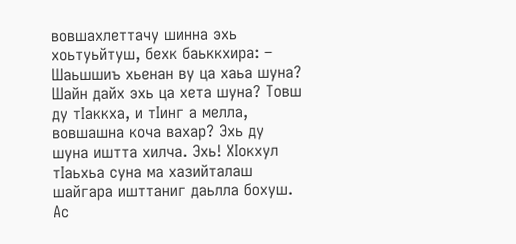вовшахлеттачу шинна эхь хоьтуьйтуш, бехк баьккхира: – Шаьшшиъ хьенан ву ца хаьа шуна? Шайн дайх эхь ца хета шуна? Товш ду тIаккха, и тIинг а мелла, вовшашна коча вахар? Эхь ду шуна иштта хилча. Эхь! ХIокхул тIаьхьа суна ма хазийталаш шайгара ишттаниг даьлла бохуш. Ас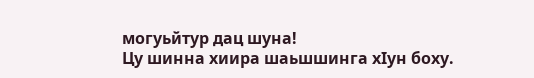могуьйтур дац шуна!
Цу шинна хиира шаьшшинга хIун боху.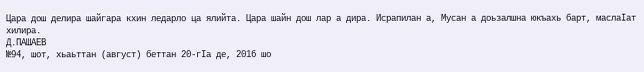Цара дош делира шайгара кхин ледарло ца ялийта. Цара шайн дош лар а дира. Исрапилан а, Мусан а доьзалшна юкъахь барт, маслаIат хилира.
Д.ПАШАЕВ
№94, шот, хьаьттан (август) беттан 20-гIа де, 2016 шо